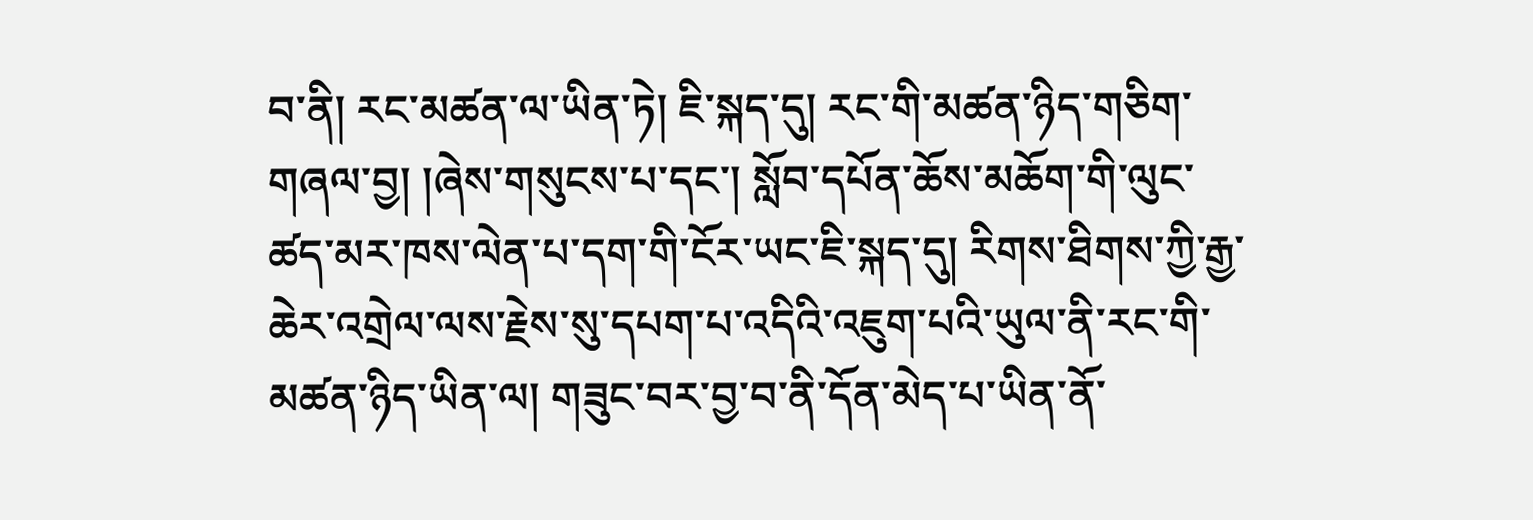བ་ནི། རང་མཚན་ལ་ཡིན་ཏེ། ཇི་སྐད་དུ། རང་གི་མཚན་ཉིད་གཅིག་གཞལ་བྱ། །ཞེས་གསུངས་པ་དང་། སློབ་དཔོན་ཆོས་མཆོག་གི་ལུང་ཚད་མར་ཁས་ལེན་པ་དག་གི་ངོར་ཡང་ཇི་སྐད་དུ། རིགས་ཐིགས་ཀྱི་རྒྱ་ཆེར་འགྲེལ་ལས་རྗེས་སུ་དཔག་པ་འདིའི་འཇུག་པའི་ཡུལ་ནི་རང་གི་མཚན་ཉིད་ཡིན་ལ། གཟུང་བར་བྱ་བ་ནི་དོན་མེད་པ་ཡིན་ནོ་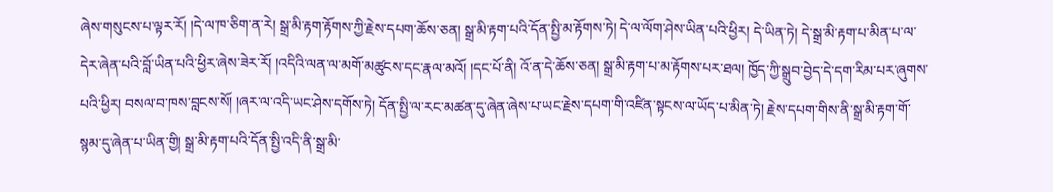ཞེས་གསུངས་པ་ལྟར་རོ། །དེ་ལ་ཁ་ཅིག་ན་རེ། སྒྲ་མི་རྟག་རྟོགས་ཀྱི་རྗེས་དཔག་ཆོས་ཅན། སྒྲ་མི་རྟག་པའི་དོན་སྤྱི་མ་རྟོགས་ཏེ། དེ་ལ་ལོག་ཤེས་ཡིན་པའི་ཕྱིར། དེ་ཡིན་ཏེ། དེ་སྒྲ་མི་རྟག་པ་མིན་པ་ལ་དེར་ཞེན་པའི་བློ་ཡིན་པའི་ཕྱིར་ཞེས་ཟེར་རོ། །འདིའི་ལན་ལ་མགོ་མཚུངས་དང་རྣལ་མའོ། །དང་པོ་ནི། འོ་ན་དེ་ཆོས་ཅན། སྒྲ་མི་རྟག་པ་མ་རྟོགས་པར་ཐལ། ཁྱོད་ཀྱི་སྒྲུབ་བྱེད་དེ་དག་རིམ་པར་ཞུགས་པའི་ཕྱིར། བསལ་བ་ཁས་བླངས་སོ། །ཞར་ལ་འདི་ཡང་ཤེས་དགོས་ཏེ། དོན་སྤྱི་ལ་རང་མཚན་དུ་ཞེན་ཞེས་པ་ཡང་རྗེས་དཔག་གི་འཛིན་སྟངས་ལ་ཡོད་པ་མིན་ཏེ། རྗེས་དཔག་གིས་ནི་སྒྲ་མི་རྟག་གོ་སྙམ་དུ་ཞེན་པ་ཡིན་གྱི། སྒྲ་མི་རྟག་པའི་དོན་སྤྱི་འདི་ནི་སྒྲ་མི་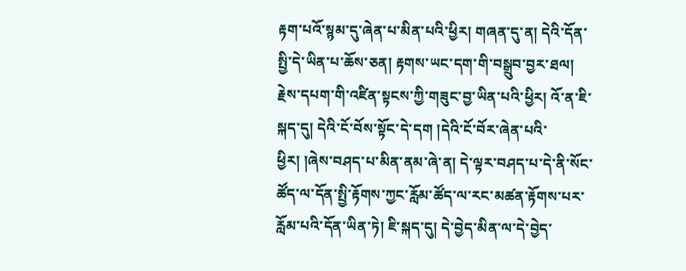རྟག་པའོ་སྙམ་དུ་ཞེན་པ་མིན་པའི་ཕྱིར། གཞན་དུ་ན། དེའི་དོན་སྤྱི་དེ་ཡིན་པ་ཆོས་ཅན། རྟགས་ཡང་དག་གི་བསྒྲུབ་བྱར་ཐལ། རྗེས་དཔག་གི་འཛིན་སྟངས་ཀྱི་གཟུང་བྱ་ཡིན་པའི་ཕྱིར། འོ་ན་ཇི་སྐད་དུ། དེའི་ངོ་བོས་སྟོང་དེ་དག །དེའི་ངོ་བོར་ཞེན་པའི་ཕྱིར། །ཞེས་བཤད་པ་མིན་ནམ་ཞེ་ན། དེ་ལྟར་བཤད་པ་དེ་ནི་སོང་ཚོད་ལ་དོན་སྤྱི་རྟོགས་ཀྱང་རློམ་ཚོད་ལ་རང་མཚན་རྟོགས་པར་རློམ་པའི་དོན་ཡིན་ཏེ། ཇི་སྐད་དུ། དེ་བྱེད་མིན་ལ་དེ་བྱེད་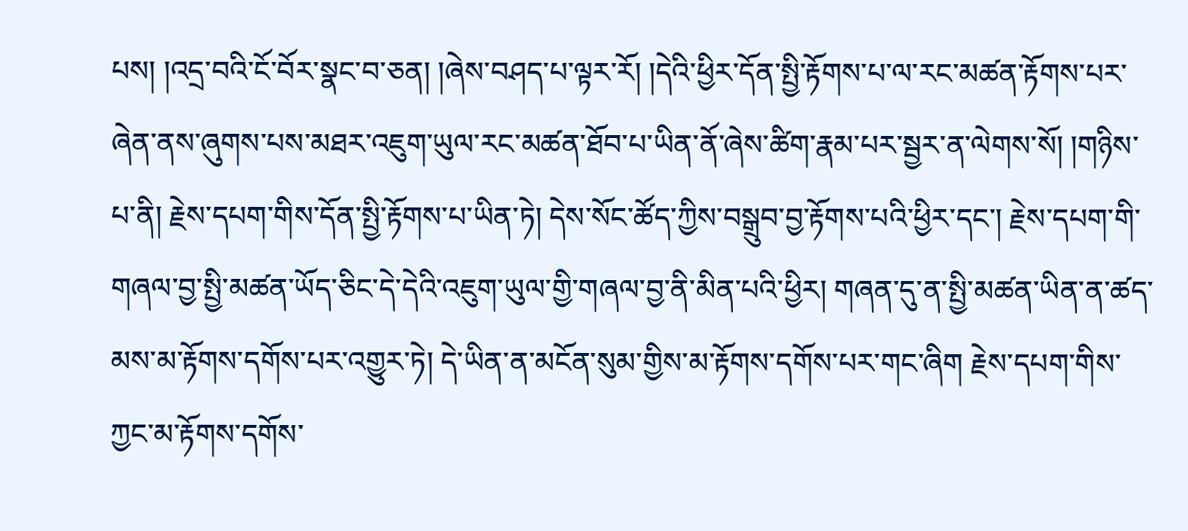པས། །འདྲ་བའི་ངོ་བོར་སྣང་བ་ཅན། །ཞེས་བཤད་པ་ལྟར་རོ། །དེའི་ཕྱིར་དོན་སྤྱི་རྟོགས་པ་ལ་རང་མཚན་རྟོགས་པར་ཞེན་ནས་ཞུགས་པས་མཐར་འཇུག་ཡུལ་རང་མཚན་ཐོབ་པ་ཡིན་ནོ་ཞེས་ཚིག་རྣམ་པར་སྦྱར་ན་ལེགས་སོ། །གཉིས་པ་ནི། རྗེས་དཔག་གིས་དོན་སྤྱི་རྟོགས་པ་ཡིན་ཏེ། དེས་སོང་ཚོད་ཀྱིས་བསྒྲུབ་བྱ་རྟོགས་པའི་ཕྱིར་དང་། རྗེས་དཔག་གི་གཞལ་བྱ་སྤྱི་མཚན་ཡོད་ཅིང་དེ་དེའི་འཇུག་ཡུལ་གྱི་གཞལ་བྱ་ནི་མིན་པའི་ཕྱིར། གཞན་དུ་ན་སྤྱི་མཚན་ཡིན་ན་ཚད་མས་མ་རྟོགས་དགོས་པར་འགྱུར་ཏེ། དེ་ཡིན་ན་མངོན་སུམ་གྱིས་མ་རྟོགས་དགོས་པར་གང་ཞིག རྗེས་དཔག་གིས་ཀྱང་མ་རྟོགས་དགོས་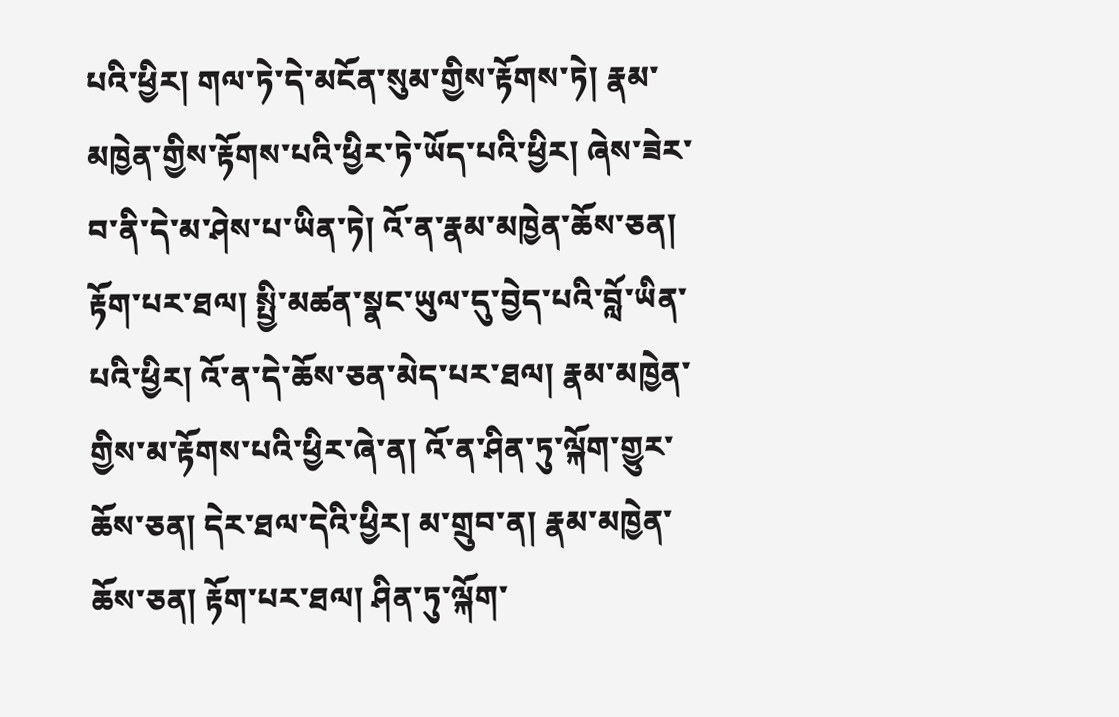པའི་ཕྱིར། གལ་ཏེ་དེ་མངོན་སུམ་གྱིས་རྟོགས་ཏེ། རྣམ་མཁྱེན་གྱིས་རྟོགས་པའི་ཕྱིར་ཏེ་ཡོད་པའི་ཕྱིར། ཞེས་ཟེར་བ་ནི་དེ་མ་ཤེས་པ་ཡིན་ཏེ། འོ་ན་རྣམ་མཁྱེན་ཆོས་ཅན། རྟོག་པར་ཐལ། སྤྱི་མཚན་སྣང་ཡུལ་དུ་བྱེད་པའི་བློ་ཡིན་པའི་ཕྱིར། འོ་ན་དེ་ཆོས་ཅན་མེད་པར་ཐལ། རྣམ་མཁྱེན་གྱིས་མ་རྟོགས་པའི་ཕྱིར་ཞེ་ན། འོ་ན་ཤིན་ཏུ་ལྐོག་གྱུར་ཆོས་ཅན། དེར་ཐལ་དེའི་ཕྱིར། མ་གྲུབ་ན། རྣམ་མཁྱེན་ཆོས་ཅན། རྟོག་པར་ཐལ། ཤིན་ཏུ་ལྐོག་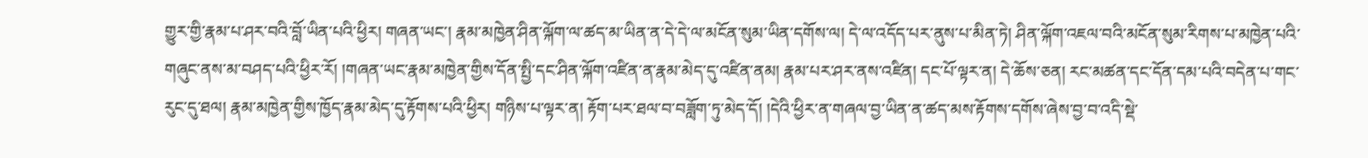གྱུར་གྱི་རྣམ་པ་ཤར་བའི་བློ་ཡིན་པའི་ཕྱིར། གཞན་ཡང་། རྣམ་མཁྱེན་ཤིན་ལྐོག་ལ་ཚད་མ་ཡིན་ན་དེ་དེ་ལ་མངོན་སུམ་ཡིན་དགོས་ལ། དེ་ལ་འདོད་པར་ནུས་པ་མིན་ཏེ། ཤིན་ལྐོག་འཇལ་བའི་མངོན་སུམ་རིགས་པ་མཁྱེན་པའི་གཞུང་ནས་མ་བཤད་པའི་ཕྱིར་རོ། །གཞན་ཡང་རྣམ་མཁྱེན་གྱིས་དོན་སྤྱི་དང་ཤིན་ལྐོག་འཛིན་ན་རྣམ་མེད་དུ་འཛིན་ནམ། རྣམ་པར་ཤར་ནས་འཛིན། དང་པོ་ལྟར་ན། དེ་ཆོས་ཅན། རང་མཚན་དང་དོན་དམ་པའི་བདེན་པ་གང་རུང་དུ་ཐལ། རྣམ་མཁྱེན་གྱིས་ཁྱོད་རྣམ་མེད་དུ་རྟོགས་པའི་ཕྱིར། གཉིས་པ་ལྟར་ན། རྟོག་པར་ཐལ་བ་བཟློག་ཏུ་མེད་དོ། །དེའི་ཕྱིར་ན་གཞལ་བྱ་ཡིན་ན་ཚད་མས་རྟོགས་དགོས་ཞེས་བྱ་བ་འདི་སྡེ་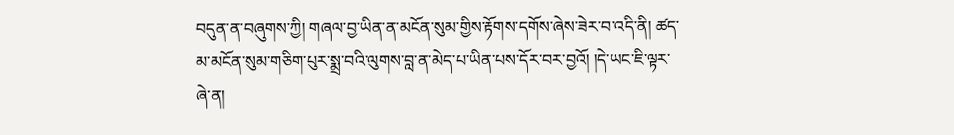བདུན་ན་བཞུགས་ཀྱི། གཞལ་བྱ་ཡིན་ན་མངོན་སུམ་གྱིས་རྟོགས་དགོས་ཞེས་ཟེར་བ་འདི་ནི། ཚད་མ་མངོན་སུམ་གཅིག་པུར་སྨྲ་བའི་ལུགས་བླ་ན་མེད་པ་ཡིན་པས་དོར་བར་བྱའོ། །དེ་ཡང་ཇི་ལྟར་ཞེ་ན།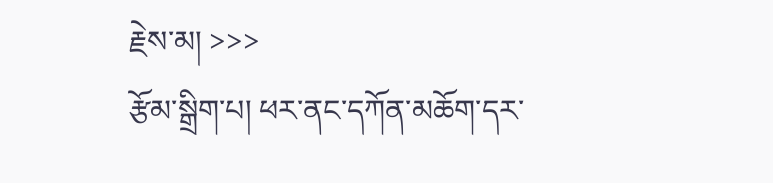རྗེས་མ། >>>
རྩོམ་སྒྲིག་པ། ཕར་ནང་དཀོན་མཆོག་དར་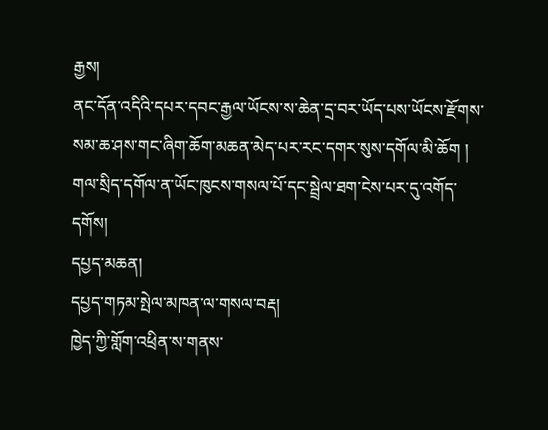རྒྱས།
ནང་དོན་འདིའི་དཔར་དབང་རྒྱལ་ཡོངས་ས་ཆེན་དྲ་བར་ཡོད་པས་ཡོངས་རྫོགས་སམ་ཆ་ཤས་གང་ཞིག་ཆོག་མཆན་མེད་པར་རང་དགར་སུས་དགོལ་མི་ཆོག ། གལ་སྲིད་དགོལ་ན་ཡོང་ཁུངས་གསལ་པོ་དང་སྦྲེལ་ཐག་ངེས་པར་དུ་འགོད་དགོས།
དཔྱད་མཆན།
དཔྱད་གཏམ་སྤེལ་མཁན་ལ་གསལ་བརྡ།
ཁྱེད་ཀྱི་གློག་འཕྲིན་ས་གནས་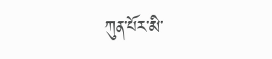ཀུན་པོར་མི་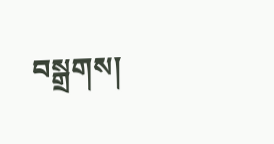བསྒྲགས།